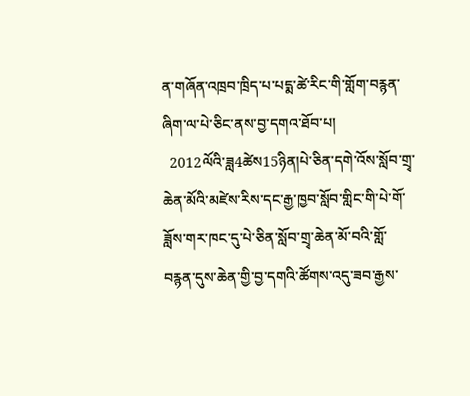ན་གཞོན་འཁྲབ་ཁྲིད་པ་པདྨ་ཚེ་རིང་གི་གློག་བརྙན་ཞིག་ལ་པེ་ཅིང་ནས་བྱ་དགའ་ཐོབ་པ།
  2012ལོའི་ཟླ4ཚེས15ཉིན།པེ་ཅིན་དགེ་འོས་སློབ་གྲྭ་ཆེན་མོའི་མཛེས་རིས་དང་རྒྱ་ཁྱབ་སློབ་གླིང་གི་པེ་གོ་ཟློས་གར་ཁང་དུ་པེ་ཅིན་སློབ་གྲྭ་ཆེན་མོ་བའི་གློ་བརྙན་དུས་ཆེན་གྱི་བྱ་དགའི་ཚོགས་འདུ་ཟབ་རྒྱས་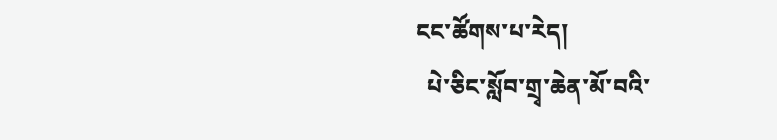ངང་ཚོགས་པ་རེད།
  པེ་ཅིང་སློབ་གྲྭ་ཆེན་མོ་བའི་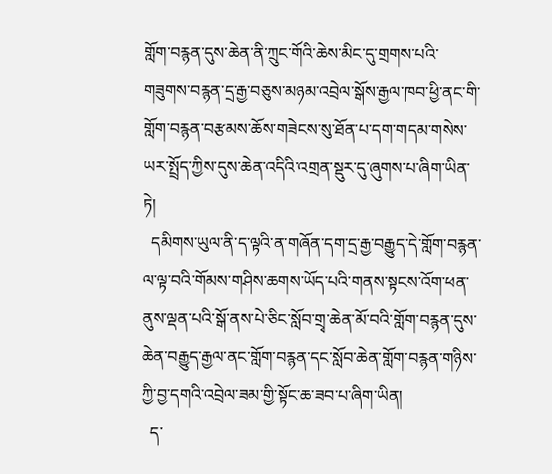གློག་བརྙན་དུས་ཆེན་ནི་ཀྲུང་གོའི་ཆེས་མིང་དུ་གྲགས་པའི་གཟུགས་བརྙན་དྲ་རྒྱ་བཅུས་མཉམ་འབྲེལ་སྒོས་རྒྱལ་ཁབ་ཕྱི་ནང་གི་གློག་བརྙན་བརྩམས་ཆོས་གཟེངས་སུ་ཐོན་པ་དག་གདམ་གསེས་ཡར་སྤྲོད་ཀྱིས་དུས་ཆེན་འདིའི་འགྲན་སྡུར་དུ་ཞུགས་པ་ཞིག་ཡིན་ཏེ།
  དམིགས་ཡུལ་ནི་ད་ལྟའི་ན་གཞོན་དག་དྲ་རྒྱ་བརྒྱུད་དེ་གློག་བརྙན་ལ་ལྟ་བའི་གོམས་གཤིས་ཆགས་ཡོད་པའི་གནས་སྟངས་འོག་ཕན་ནུས་ལྡན་པའི་སྒོ་ནས་པེ་ཅིང་སློབ་གྲྭ་ཆེན་མོ་བའི་གློག་བརྙན་དུས་ཆེན་བརྒྱུད་རྒྱལ་ནང་གློག་བརྙན་དང་སློབ་ཆེན་གློག་བརྙན་གཉིས་ཀྱི་བྱ་དགའི་འབྲེལ་ཟམ་གྱི་སྟོང་ཆ་ཟབ་པ་ཞིག་ཡིན།
  ད་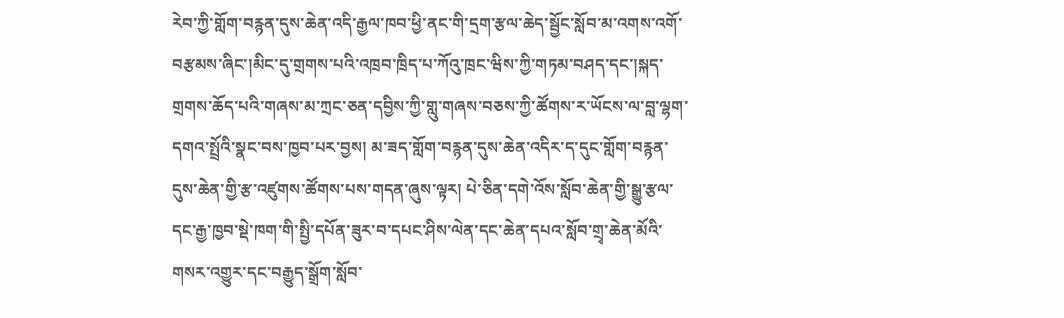རེབ་ཀྱི་གློག་བརྙན་དུས་ཆེན་འདི་རྒྱལ་ཁབ་ཕྱི་ནང་གི་དྲག་རྩལ་ཆེད་སྦྱོང་སློབ་མ་འགས་འགོ་བརྩམས་ཞིང་།མིང་དུ་གྲགས་པའི་འཁྲབ་ཁྲིད་པ་ཀོའུ་ཁྲང་ཝིས་ཀྱི་གཏམ་བཤད་དང་།སྐད་གྲགས་ཆོད་པའི་གཞས་མ་ཀྲང་ཅན་དབྱིས་ཀྱི་གླུ་གཞས་བཅས་ཀྱི་ཚོགས་ར་ཡོངས་ལ་བླ་ལྷག་དགའ་སྤྲོའི་སྣང་བས་ཁྱབ་པར་བྱས། མ་ཟད་གློག་བརྙན་དུས་ཆེན་འདིར་ད་དུང་གློག་བརྙན་དུས་ཆེན་གྱི་རྩ་འཛུགས་ཚོགས་པས་གདན་ཞུས་ལྟར། པེ་ཅིན་དགེ་འོས་སློབ་ཆེན་གྱི་སྒྱུ་རྩལ་དང་རྒྱ་ཁྱབ་སྡེ་ཁག་གི་སྤྱི་དཔོན་ཟུར་བ་དཔང་ཤིས་ལེན་དང་ཆེན་དཔའ་སློབ་གྲྭ་ཆེན་མོའི་གསར་འགྱུར་དང་བརྒྱུད་སྒྲོག་སློབ་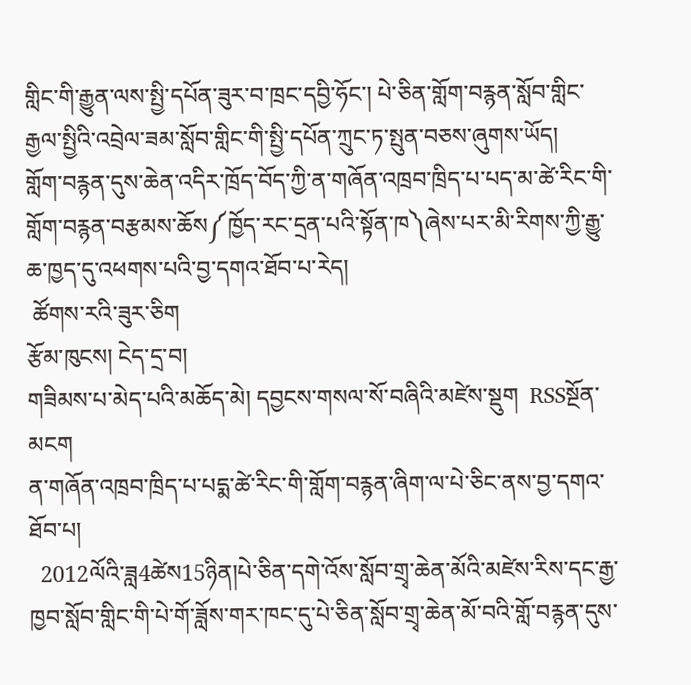གླིང་གི་རྒྱུན་ལས་སྤྱི་དཔོན་ཟུར་བ་ཁྲང་དབྱི་ཧོང་། པེ་ཅིན་གློག་བརྙན་སློབ་གླིང་རྒྱལ་སྤྱིའི་འབྲེལ་ཟམ་སློབ་གླིང་གི་སྤྱི་དཔོན་ཀྲུང་ཏ་སྤུན་བཅས་ཞུགས་ཡོད།
གློག་བརྙན་དུས་ཆེན་འདིར་ཁྲོད་བོད་ཀྱི་ན་གཞོན་འཁྲབ་ཁྲིད་པ་པད་མ་ཚེ་རིང་གི་གློག་བརྙན་བརྩམས་ཆོས༼ཁྱོད་རང་དྲན་པའི་སྟོན་ཁ༽ཞེས་པར་མི་རིགས་ཀྱི་རྒྱུ་ཆ་ཁྱད་དུ་འཕགས་པའི་བྱ་དགའ་ཐོབ་པ་རེད།
 ཚོགས་རའི་ཟུར་ཅིག
རྩོམ་ཁུངས། ངེད་དྲ་བ།
གཟིམས་པ་མེད་པའི་མཆོད་མེ། དབྱངས་གསལ་སོ་བཞིའི་མཛེས་སྡུག  RSSསྔོན་མངག
ན་གཞོན་འཁྲབ་ཁྲིད་པ་པདྨ་ཚེ་རིང་གི་གློག་བརྙན་ཞིག་ལ་པེ་ཅིང་ནས་བྱ་དགའ་ཐོབ་པ།
  2012ལོའི་ཟླ4ཚེས15ཉིན།པེ་ཅིན་དགེ་འོས་སློབ་གྲྭ་ཆེན་མོའི་མཛེས་རིས་དང་རྒྱ་ཁྱབ་སློབ་གླིང་གི་པེ་གོ་ཟློས་གར་ཁང་དུ་པེ་ཅིན་སློབ་གྲྭ་ཆེན་མོ་བའི་གློ་བརྙན་དུས་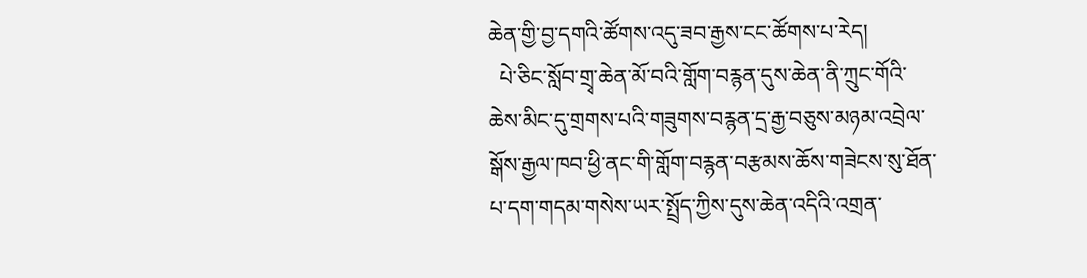ཆེན་གྱི་བྱ་དགའི་ཚོགས་འདུ་ཟབ་རྒྱས་ངང་ཚོགས་པ་རེད།
  པེ་ཅིང་སློབ་གྲྭ་ཆེན་མོ་བའི་གློག་བརྙན་དུས་ཆེན་ནི་ཀྲུང་གོའི་ཆེས་མིང་དུ་གྲགས་པའི་གཟུགས་བརྙན་དྲ་རྒྱ་བཅུས་མཉམ་འབྲེལ་སྒོས་རྒྱལ་ཁབ་ཕྱི་ནང་གི་གློག་བརྙན་བརྩམས་ཆོས་གཟེངས་སུ་ཐོན་པ་དག་གདམ་གསེས་ཡར་སྤྲོད་ཀྱིས་དུས་ཆེན་འདིའི་འགྲན་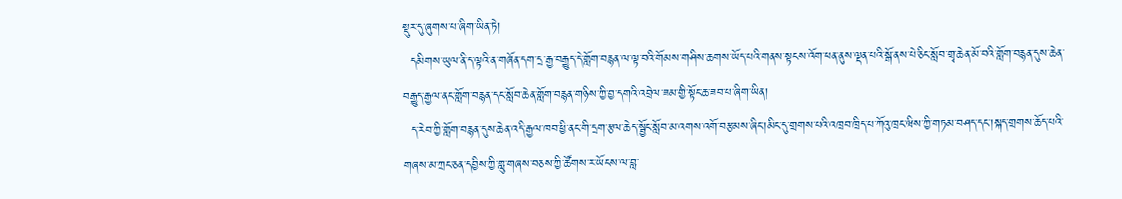སྡུར་དུ་ཞུགས་པ་ཞིག་ཡིན་ཏེ།
  དམིགས་ཡུལ་ནི་ད་ལྟའི་ན་གཞོན་དག་དྲ་རྒྱ་བརྒྱུད་དེ་གློག་བརྙན་ལ་ལྟ་བའི་གོམས་གཤིས་ཆགས་ཡོད་པའི་གནས་སྟངས་འོག་ཕན་ནུས་ལྡན་པའི་སྒོ་ནས་པེ་ཅིང་སློབ་གྲྭ་ཆེན་མོ་བའི་གློག་བརྙན་དུས་ཆེན་བརྒྱུད་རྒྱལ་ནང་གློག་བརྙན་དང་སློབ་ཆེན་གློག་བརྙན་གཉིས་ཀྱི་བྱ་དགའི་འབྲེལ་ཟམ་གྱི་སྟོང་ཆ་ཟབ་པ་ཞིག་ཡིན།
  ད་རེབ་ཀྱི་གློག་བརྙན་དུས་ཆེན་འདི་རྒྱལ་ཁབ་ཕྱི་ནང་གི་དྲག་རྩལ་ཆེད་སྦྱོང་སློབ་མ་འགས་འགོ་བརྩམས་ཞིང་།མིང་དུ་གྲགས་པའི་འཁྲབ་ཁྲིད་པ་ཀོའུ་ཁྲང་ཝིས་ཀྱི་གཏམ་བཤད་དང་།སྐད་གྲགས་ཆོད་པའི་གཞས་མ་ཀྲང་ཅན་དབྱིས་ཀྱི་གླུ་གཞས་བཅས་ཀྱི་ཚོགས་ར་ཡོངས་ལ་བླ་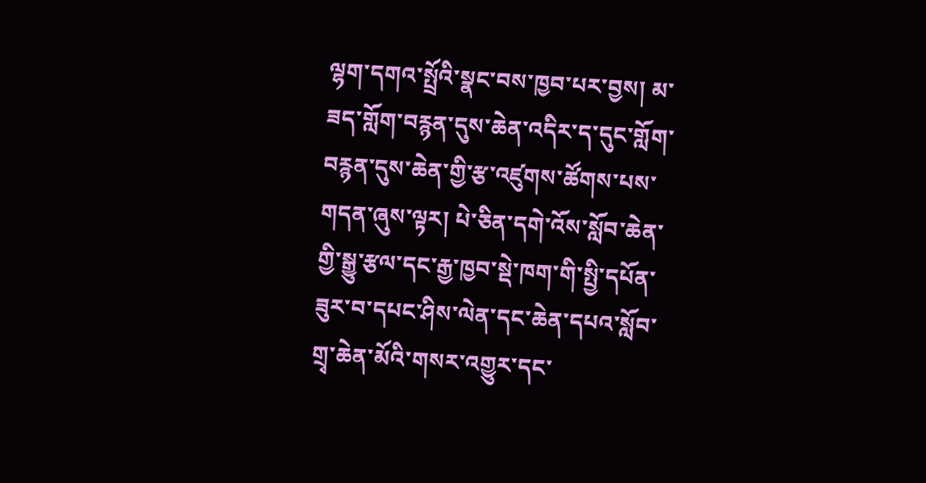ལྷག་དགའ་སྤྲོའི་སྣང་བས་ཁྱབ་པར་བྱས། མ་ཟད་གློག་བརྙན་དུས་ཆེན་འདིར་ད་དུང་གློག་བརྙན་དུས་ཆེན་གྱི་རྩ་འཛུགས་ཚོགས་པས་གདན་ཞུས་ལྟར། པེ་ཅིན་དགེ་འོས་སློབ་ཆེན་གྱི་སྒྱུ་རྩལ་དང་རྒྱ་ཁྱབ་སྡེ་ཁག་གི་སྤྱི་དཔོན་ཟུར་བ་དཔང་ཤིས་ལེན་དང་ཆེན་དཔའ་སློབ་གྲྭ་ཆེན་མོའི་གསར་འགྱུར་དང་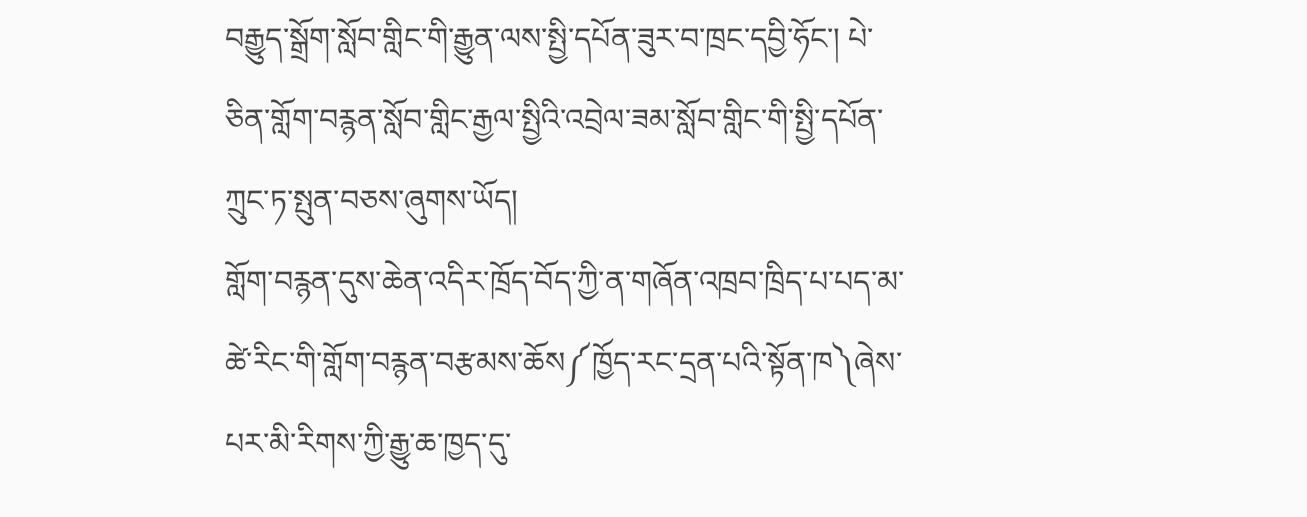བརྒྱུད་སྒྲོག་སློབ་གླིང་གི་རྒྱུན་ལས་སྤྱི་དཔོན་ཟུར་བ་ཁྲང་དབྱི་ཧོང་། པེ་ཅིན་གློག་བརྙན་སློབ་གླིང་རྒྱལ་སྤྱིའི་འབྲེལ་ཟམ་སློབ་གླིང་གི་སྤྱི་དཔོན་ཀྲུང་ཏ་སྤུན་བཅས་ཞུགས་ཡོད།
གློག་བརྙན་དུས་ཆེན་འདིར་ཁྲོད་བོད་ཀྱི་ན་གཞོན་འཁྲབ་ཁྲིད་པ་པད་མ་ཚེ་རིང་གི་གློག་བརྙན་བརྩམས་ཆོས༼ཁྱོད་རང་དྲན་པའི་སྟོན་ཁ༽ཞེས་པར་མི་རིགས་ཀྱི་རྒྱུ་ཆ་ཁྱད་དུ་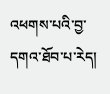འཕགས་པའི་བྱ་དགའ་ཐོབ་པ་རེད།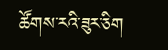ཚོགས་རའི་ཟུར་ཅིག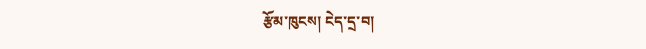རྩོམ་ཁུངས། ངེད་དྲ་བ།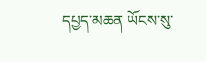དཔྱད་མཆན ཡོངས་སུ་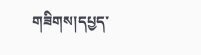གཟིགས།དཔྱད་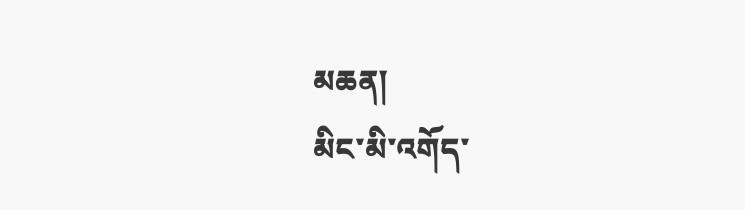མཆན།
མིང་མི་འགོད་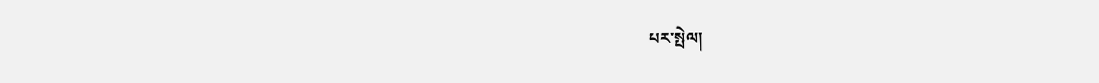པར་སྤེལ།